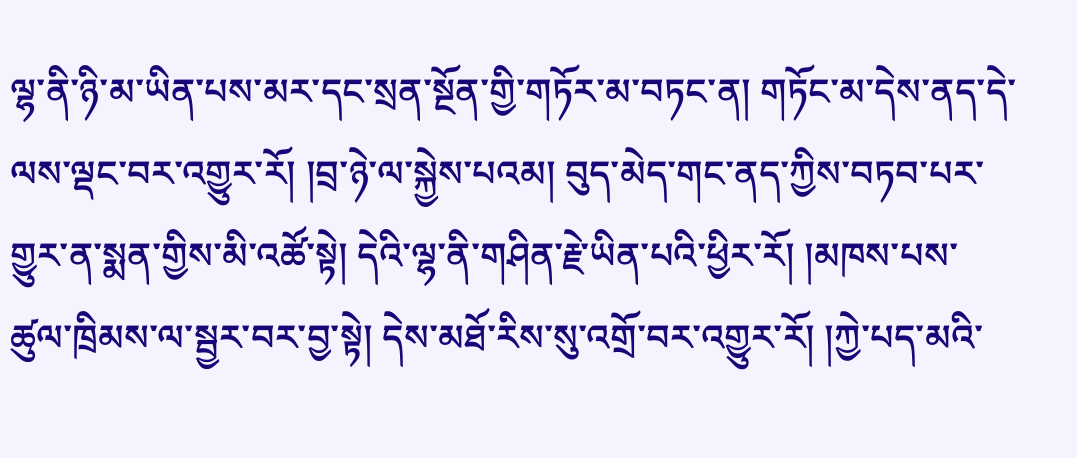ལྷ་ནི་ཉི་མ་ཡིན་པས་མར་དང་སྲན་སྔོན་གྱི་གཏོར་མ་བཏང་ན། གཏོང་མ་དེས་ནད་དེ་ལས་ལྡང་བར་འགྱུར་རོ། །བྲ་ཉེ་ལ་སྐྱེས་པའམ། བུད་མེད་གང་ནད་ཀྱིས་བཏབ་པར་གྱུར་ན་སྨན་གྱིས་མི་འཚོ་སྟེ། དེའི་ལྷ་ནི་གཤིན་རྗེ་ཡིན་པའི་ཕྱིར་རོ། །མཁས་པས་ཚུལ་ཁྲིམས་ལ་སྦྱར་བར་བྱ་སྟེ། དེས་མཐོ་རིས་སུ་འགྲོ་བར་འགྱུར་རོ། །ཀྱེ་པད་མའི་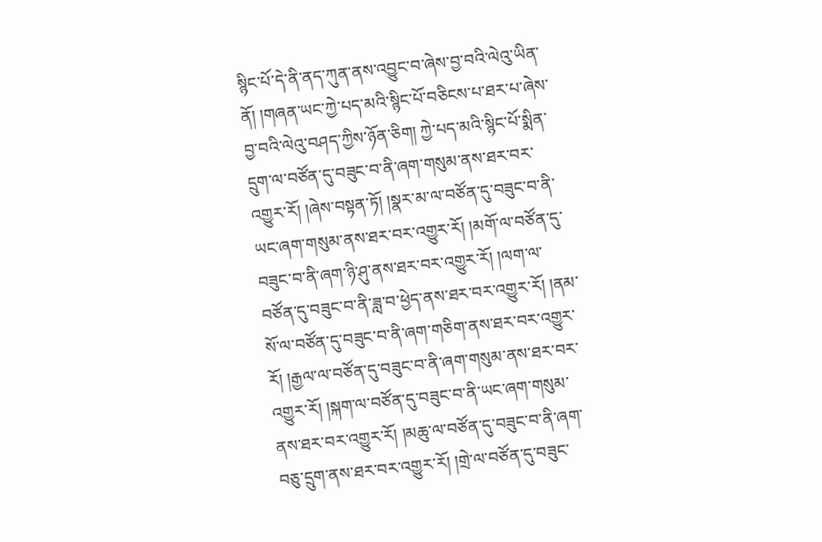སྙིང་པོ་དེ་ནི་ནད་ཀུན་ནས་འབྱུང་བ་ཞེས་བྱ་བའི་ལེའུ་ཡིན་ནོ། །གཞན་ཡང་ཀྱེ་པད་མའི་སྙིང་པོ་བཅིངས་པ་ཐར་པ་ཞེས་བྱ་བའི་ལེའུ་བཤད་ཀྱིས་ཉོན་ཅིག། ཀྱེ་པད་མའི་སྙིང་པོ་སྨིན་དྲུག་ལ་བཙོན་དུ་བཟུང་བ་ནི་ཞག་གསུམ་ནས་ཐར་བར་འགྱུར་རོ། །ཞེས་བསྟན་ཏོ། །སྣར་མ་ལ་བཙོན་དུ་བཟུང་བ་ནི་ཡང་ཞག་གསུམ་ནས་ཐར་བར་འགྱུར་རོ། །མགོ་ལ་བཙོན་དུ་བཟུང་བ་ནི་ཞག་ཉི་ཤུ་ནས་ཐར་བར་འགྱུར་རོ། །ལག་ལ་བཙོན་དུ་བཟུང་བ་ནི་ཟླ་བ་ཕྱེད་ནས་ཐར་བར་འགྱུར་རོ། །ནམ་སོ་ལ་བཙོན་དུ་བཟུང་བ་ནི་ཞག་གཅིག་ནས་ཐར་བར་འགྱུར་རོ། །རྒྱལ་ལ་བཙོན་དུ་བཟུང་བ་ནི་ཞག་གསུམ་ནས་ཐར་བར་འགྱུར་རོ། །སྐག་ལ་བཙོན་དུ་བཟུང་བ་ནི་ཡང་ཞག་གསུམ་ནས་ཐར་བར་འགྱུར་རོ། །མཆུ་ལ་བཙོན་དུ་བཟུང་བ་ནི་ཞག་བཅུ་དྲུག་ནས་ཐར་བར་འགྱུར་རོ། །གྲེ་ལ་བཙོན་དུ་བཟུང་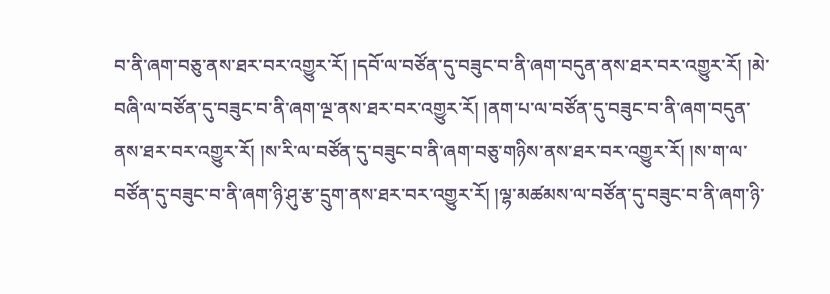བ་ནི་ཞག་བཅུ་ནས་ཐར་བར་འགྱུར་རོ། །དབོ་ལ་བཙོན་དུ་བཟུང་བ་ནི་ཞག་བདུན་ནས་ཐར་བར་འགྱུར་རོ། །མེ་བཞི་ལ་བཙོན་དུ་བཟུང་བ་ནི་ཞག་ལྔ་ནས་ཐར་བར་འགྱུར་རོ། །ནག་པ་ལ་བཙོན་དུ་བཟུང་བ་ནི་ཞག་བདུན་ནས་ཐར་བར་འགྱུར་རོ། །ས་རི་ལ་བཙོན་དུ་བཟུང་བ་ནི་ཞག་བཅུ་གཉིས་ནས་ཐར་བར་འགྱུར་རོ། །ས་ག་ལ་བཙོན་དུ་བཟུང་བ་ནི་ཞག་ཉི་ཤུ་རྩ་དྲུག་ནས་ཐར་བར་འགྱུར་རོ། །ལྷ་མཚམས་ལ་བཙོན་དུ་བཟུང་བ་ནི་ཞག་ཉི་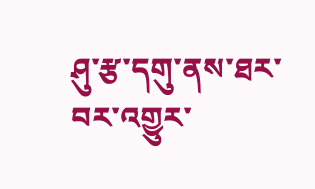ཤུ་རྩ་དགུ་ནས་ཐར་བར་འགྱུར་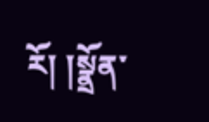རོ། །སྣྲོན་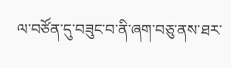ལ་བཙོན་དུ་བཟུང་བ་ནི་ཞག་བཅུ་ནས་ཐར་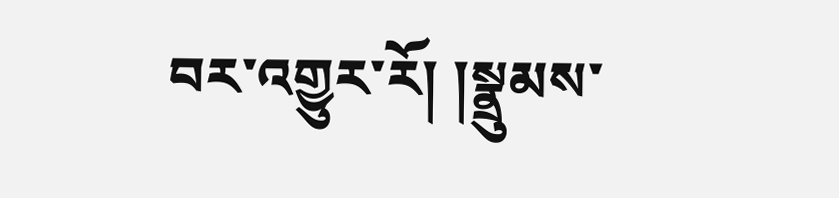བར་འགྱུར་རོ། །སྣྲུམས་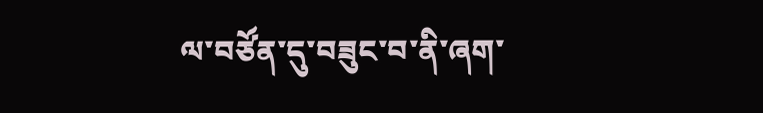ལ་བཙོན་དུ་བཟུང་བ་ནི་ཞག་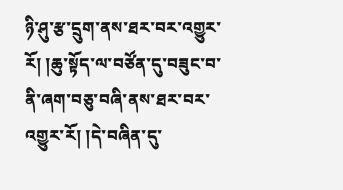ཉི་ཤུ་རྩ་དྲུག་ནས་ཐར་བར་འགྱུར་རོ། །ཆུ་སྟོད་ལ་བཙོན་དུ་བཟུང་བ་ནི་ཞག་བཅུ་བཞི་ནས་ཐར་བར་འགྱུར་རོ། །དེ་བཞིན་དུ་